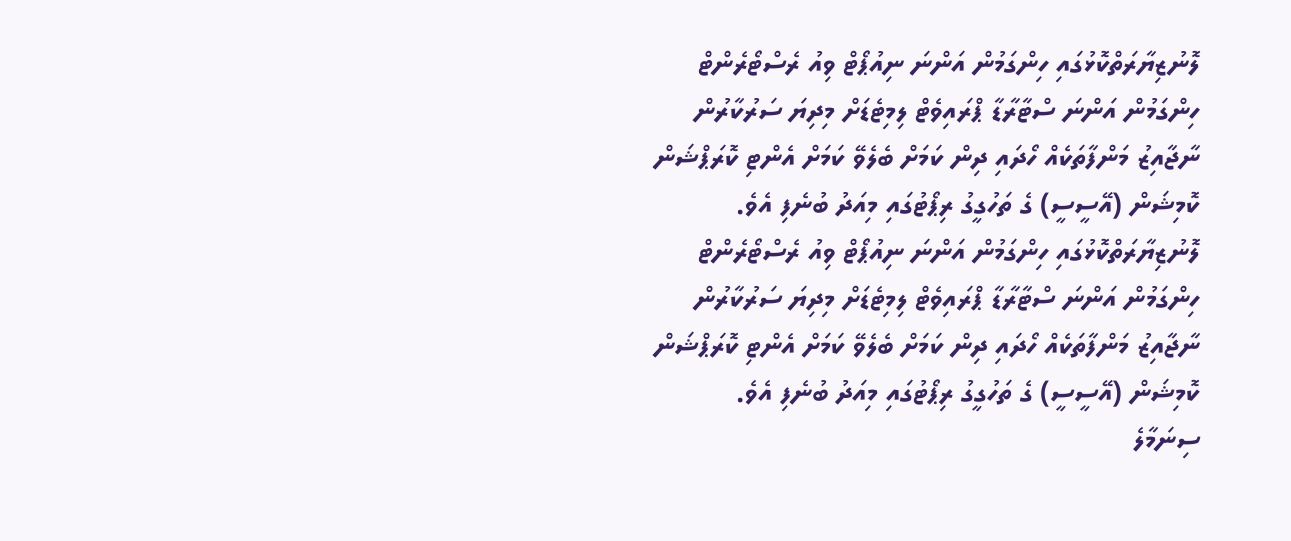ލޮނުޒިޔާރަތްކޮޅުގައި ހިންގަމުން އަންނަ ނިއުޕޯޓް ވިއު ރެސްޓޯރެންޓް ހިންގަމުން އަންނަ ސްޓާރާޑާ ޕްރައިވެޓް ލިމިޓެޑަށް މިދިޔަ ސަރުކާރުން ނާޖާއިޒު މަންފާތަކެއް ހޯދައި ދިން ކަމަށް ބެލެވޭ ކަމަށް އެންޓި ކޮރަޕްޝަން ކޮމިޝަން (އޭސީސީ) ގެ ތަހުގީގު ރިޕޯޓުގައި މިއަދު ބުނެފި އެވެ.
ލޮނުޒިޔާރަތްކޮޅުގައި ހިންގަމުން އަންނަ ނިއުޕޯޓް ވިއު ރެސްޓޯރެންޓް ހިންގަމުން އަންނަ ސްޓާރާޑާ ޕްރައިވެޓް ލިމިޓެޑަށް މިދިޔަ ސަރުކާރުން ނާޖާއިޒު މަންފާތަކެއް ހޯދައި ދިން ކަމަށް ބެލެވޭ ކަމަށް އެންޓި ކޮރަޕްޝަން ކޮމިޝަން (އޭސީސީ) ގެ ތަހުގީގު ރިޕޯޓުގައި މިއަދު ބުނެފި އެވެ.
ސިނަމާލެ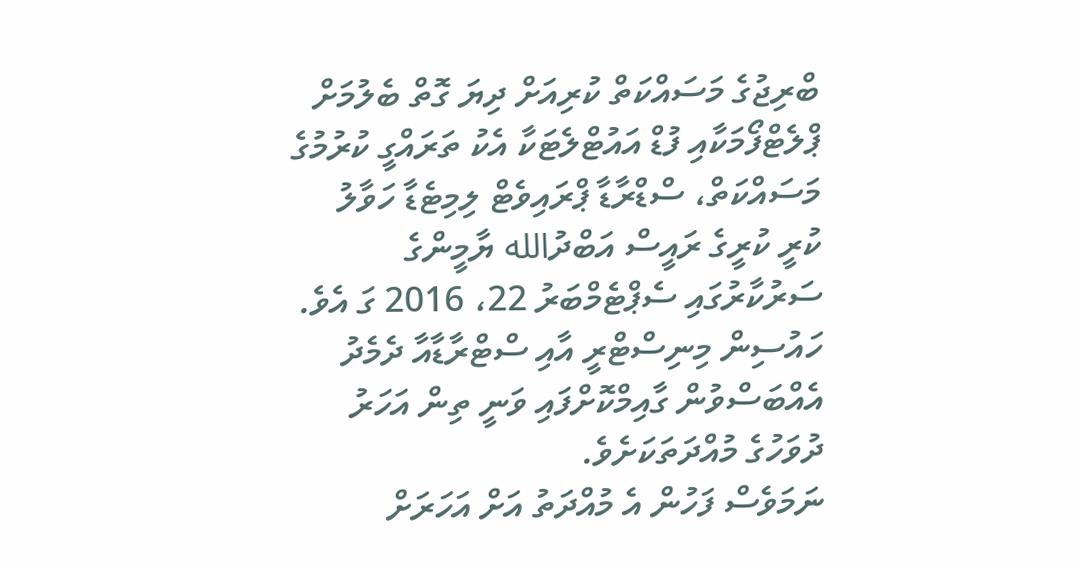ބްރިޖުގެ މަސައްކަތް ކުރިއަށް ދިޔަ ގޮތް ބެލުމަށް ޕްލެޓްފޯމަކާއި ފުޑް އައުޓްލެޓަކާ އެކު ތަރައްގީ ކުރުމުގެ މަސައްކަތް، ސްޑްރާޑާ ޕްރައިވެޓް ލިމިޓެޑާ ހަވާލު ކުރީ ކުރީގެ ރައީސް އަބްދުالله ޔާމީންގެ ސަރުކާރުގައި ސެޕްޓެމްބަރު 22، 2016 ގަ އެވެ. ހައުސިން މިނިސްޓްރީ އާއި ސްޓްރާޑާއާ ދެމެދު އެއްބަސްވުން ގާއިމްކޮށްފައި ވަނީ ތިން އަހަރު ދުވަހުގެ މުއްދަތަކަށެވެ.
ނަމަވެސް ފަހުން އެ މުއްދަތު އަށް އަހަރަށް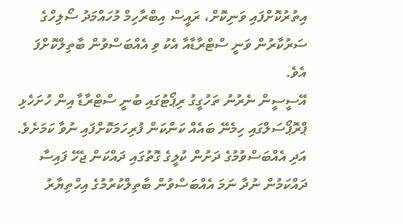އިތުރުކޮށްފައި ވަނިކޮށް، ރައީސް އިބްރާހިމް މުހައްމަދު ސޯލިހްގެ ސަރުކާރުން ވަނީ ސްޓްރާޑާއާ އެކު ވި އެއްބަސްވުން ބާތިލްކޮށްފަ އެވެ.
އޭސީސީން ނެރުނު ތަހުގީގު ރިޕޯޓުގައި ބުނީ ސްޓްރާޑާ އިން ހުށަހެޅި ޕްރޮޕޯސަލްގައި ހިމެނޭ ބައެއް ކަންކަން ފުރިހަމަކޮށްފައި ނުވާ ކަމަށެވެ. އަދި އެއްބަސްވުމުގެ ދަށުން ކުލީގެ ގޮތުގައި ދައްކަން ޖެހޭ ފައިސާ ދައްކަމުން ނުދާ ނަމަ އެއްބަސްވުން ބާތިލްކުރުމުގެ އިހްތިޔާރު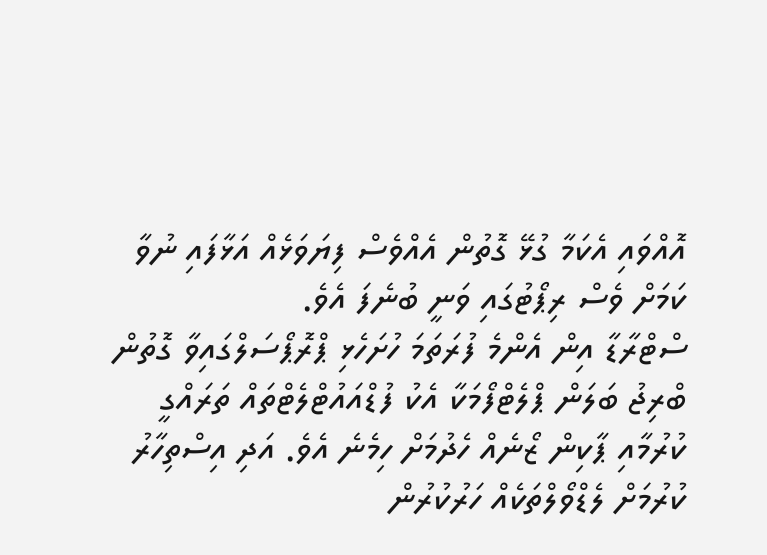އޮއްވައި އެކަމާ ގުޅޭ ގޮތުން އެއްވެސް ފިޔަވަޅެއް އަޅާފައި ނުވާ ކަމަށް ވެސް ރިޕޯޓުގައި ވަނީ ބުނެފަ އެވެ.
ސްޓްރާޑާ އިން އެންމެ ފުރަތަމަ ހުށަހެޅި ޕްރޮޕޯސަލްގައިވާ ގޮތުން ބްރިޖު ބަލަން ޕްލެޓްފޯމަކާ އެކު ފުޑްއައުޓްލެޓްތައް ތަރައްގީ ކުރުމާއި ޕާކިން ޒޯނެއް ހެދުމަށް ހިމެނެ އެވެ. އަދި އިސްތިހާރު ކުރުމަށް ލެޑްވޯލްތަކެއް ހަރުކުރުން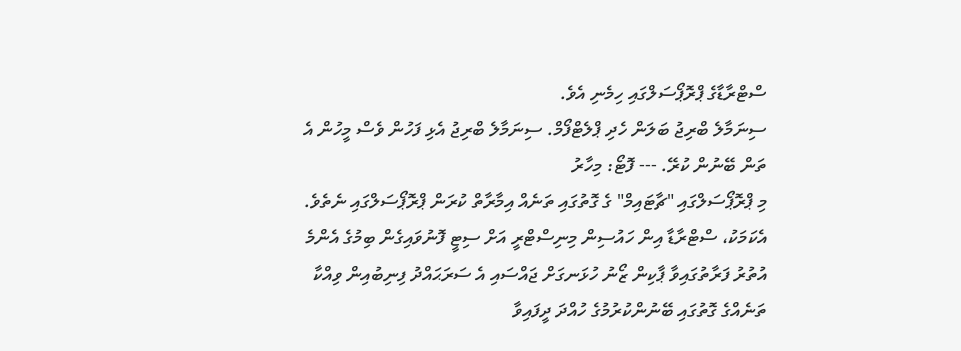ސްޓްރާޑާގެ ޕްރޮޕޯސަލްގައި ހިމެނި އެވެ.
ސިނަމާލެ ބްރިޖު ބަލަން ހެދި ޕްލެޓްފޯމް. ސިނަމާލެ ބްރިޖު އެޅި ފަހުން ވެސް މީހުން އެ ތަން ބޭނުން ކުރޭ. --- ފޮޓޯ: މިހާރު
މި ޕްރޮޕޯސަލްގައި "ޗާޓައިމް" ގެ ގޮތުގައި ތަނެއް އިމާރާތް ކުރަން ޕްރޮޕޯސަލްގައި ނެތެވެ. އެކަމަކު، ސްޓްރާޑާ އިން ހައުސިން މިނިސްޓްރީ އަށް ސިޓީ ފޮނުވައިގެން ބިމުގެ އެންމެ އުތުރު ފަރާތުގައިވާ ޕާކިން ޒޯނު ހުޅަނގަށް ޖައްސައި އެ ސަރަޙައްދު ފިނިބުއިން ވިއްކާ ތަނެއްގެ ގޮތުގައި ބޭނުންކުރުމުގެ ހުއްދަ ދީފައިވާ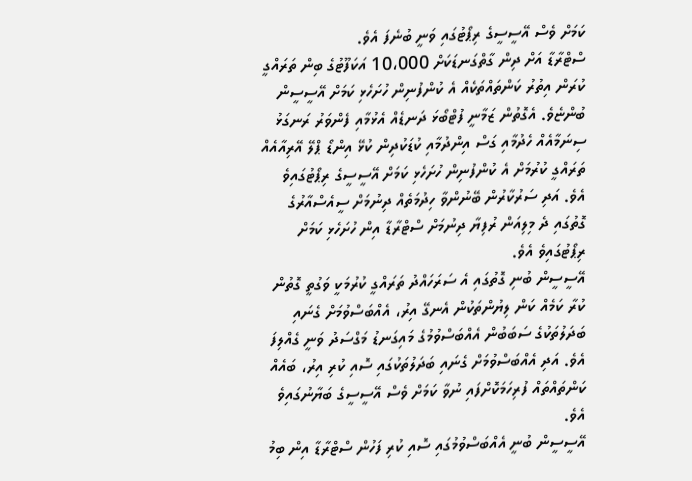ކަމަށް ވެސް އޭސީސީގެ ރިޕޯޓުގައި ވަނީ ބުނެފަ އެވެ.
ސްޓްރާޑާ އަށް ދިން ގާތްގަނޑަކަށް 10،000 އަކަފޫޓުގެ ބިން ތަރައްގީ ކުރަން އިތުރު ކަންތައްތަކެއް އެ ކުންފުނިން ހުށަހެޅި ކަމަށް އޭސީސީން ބުންޏެވެ. އެގޮތުން ޒަމާނީ ފުޓްބޯޅަ ދަނޑެއް އެޅުމާއި ފެންވަރު ރަނގަޅު ސިނަމާއެއް ހެދުމާއި ގަސް އިންދުމާއި ކުޑަކުދިން ކުޅޭ އިންޑޯ ޕްލޭ އޭރިއާއެއް ތަރައްގީ ކުރުމަށް އެ ކުންފުނިން ހުށަހެޅި ކަމަށް އޭސީސީގެ ރިޕޯޓުގައިވެ އެވެ. އަދި ސަރުކާރުން ބޭނުންވާ ހިދުމަތެއް ދިނުމަށް ސީއެސްއާރުގެ ގޮތުގައި ދެ މިލިއަން ރުފިޔާ ދިނުމަށް ސްޓްރާޑާ އިން ހުށަހެޅި ކަމަށް ރިޕޯޓުގައިވެ އެވެ.
އޭސީސީން ބުނި ގޮތުގައި އެ ސަރަހައްދު ތަރައްގީ ކުރުމަކީ ވަގުތީ ގޮތުން ކުރާ ކަމެއް ކަން ލިޔުންތަކުން އެނގޭ އިރު، އެއްބަސްވުމަށް ގެނައި ބަދަލުތަކުގެ ސަބަބުން އެއްބަސްވުމުގެ މައިގަނޑު މަގްސަދު ވަނީ ގެއްލިފަ އެވެ. އަދި އެއްބަސްވުމަށް ގެނައި ބަދަލުތަކުގައި ސޮއި ކުރި އިރު، ބައެއް ކަންތައްތައް ފުރިހަމަކޮށްފައި ނުވާ ކަމަށް ވެސް އޭސީސީގެ ބަޔާނުގައިވެ އެވެ.
އޭސީސީން ބުނީ އެއްބަސްވުމުގައި ސޮއި ކުރި ފަހުން ސްޓްރާޑާ އިން ބިމު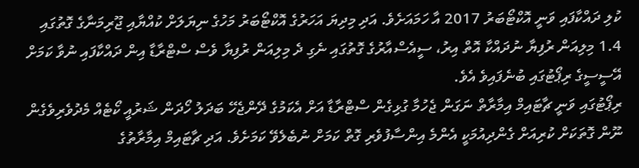ކުލި ދައްކާފައި ވަނީ އޮކްޓޯބަރު 2017 އާ ހަމައަށެވެ. އަދި މިދިޔަ އަހަރުގެ އޮކްޓޯބަރު މަހުގެ ނިޔަލަށް ކުއްޔާއި ޖޫރިމަނާގެ ގޮތުގައި 1.4 މިލިއަން ރުފިޔާ ނުދައްކާ އޮތް އިރު، ސީއެސްއާރުގެ ގޮތުގައި ނެގި ދެ މިލިއަން ރުފިޔާ ވެސް ސްޓްރާޑާ އިން ދައްކާފައި ނުވާ ކަމަށް އޭސީސީގެ ރިޕޯޓުގައި ބުނެފައިވެ އެވެ.
ރިޕޯޓުގައި ވަނީ ޗާޓައިމް އިމާރާތް ނަގަން ޖެހުމާ ގުޅިގެން ސްޓްރާޑާ އަށް އެކަމުގެ ދޭންޖެހޭ ބަދަލު ހޯދަން ޝަރުއީ ކޯޓެއް މެދުވެރިވެގެން ނޫން ގޮތަކަށް ކުރިއަށް ގެންދިއުމަކީ އެންމެ އިންސާފުވެރި ގޮތް ކަމަށް ނުބެލެވޭ ކަމަށެވެ. އަދި ޗާޓައިމް އިމާރާތުގެ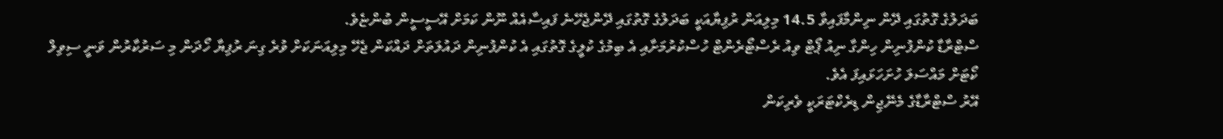ބަދަލުގެ ގޮތުގައި ދޭން ނިންމާފައިވާ 14.5 މިލިއަން ރުފިޔާއަކީ ބަދަލުގެ ގޮތުގައި ދޭންޖެހޭނެ ފައިސާއެއް ނޫން ކަމަށް އޭސީސީން ބުންޏެވެ.
ސްޓްރާޑާ ކުންފުނިން ހިންގާ ނިއު ޕޯޓް ވިއު ރެސްޓޯރެންޓް ހުސްކުރުމަށާއި އެ ބިމުގެ ކުލީގެ ގޮތުގައި އެ ކުންފުނިން ދައުލަތަށް ދައްކަން ޖެހޭ މިލިއަނަކަށް ވުރެ ގިނަ ރުފިޔާ ހޯދަން މި ސަރުކާރުން ވަނީ ސިވިލް ކޯޓަށް މައްސަލަ ހުށަހަޅައިފަ އެވެ.
އޭރު ސްޓްރާޑާގެ މެނޭޖިން ޑިރެކްޓަރަކީ ވެރިކަން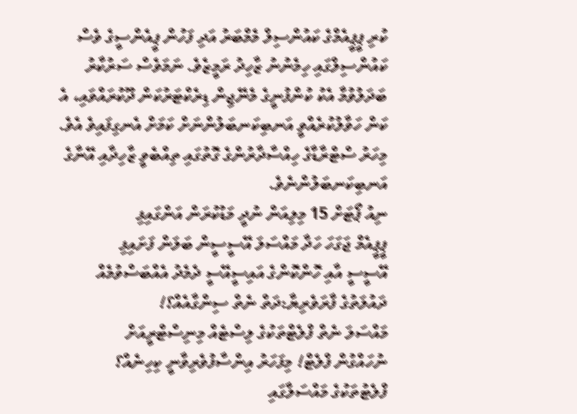ކުރި ޕީޕީއެމްގެ ކައުންސިލް މެމްބަރު އަދި ފަހުން ޕީއެންސީގެ ވެސް ކައުންސިލްގައި ހިމެނުނު ޒާހިދު ރަމީޒެވެ. ނަމަވެސް ސަރުކާރު ބަދަލުވުމާ އެކު ކުންފުނީގެ މެނޭޖިން ޑިރެކްޓަރުކަން ދޫކުރައްވައި، އެ ކަން ހަވާލުކުރެއްވީ އަނބިކަނބަލުންނަށް ކަމަށް އެނގިފައިވެ އެވެ. މިހަރު ސްޓްރާޑާގެ ހިއްސާދާރުންގެ ގޮތުގައި ތިއްބެވީ ޒާހިދާއި އޭނާގެ އަނބިކަނބަލުންނެވެ.
ނިއު ޕޯޓަށް 15 މިލިއަން ނުދީ މަޑުކުރަން އަންގައިފި
ޕީޕީއެމް ޖަގަހަ ހަދާ މައްސަލަ އޭސީސީން ބަލަން ފަށައިފި
އޭސީސީ އާއި ހޮންކޮންގެ އައިސީއޭސީ ދެމެދު އެއްބަސްވުމެއް
ދައުލަތުގެ ފާރަވެރިޔާ:ދަތް ނެތް ސިންގާއެއް؟!
މައްސަލަ ނެތް ފްލެޓްތަކުގެ ލިސްޓެއް މިނިސްޓްރީއަށް
ނުހައްގުން ފްލެޓް! މިފަހަރު އިންސާފުވެރިވާނީ ކިހިނެއް؟
ފްލެޓުތަކުގެ މައްސަލާގައި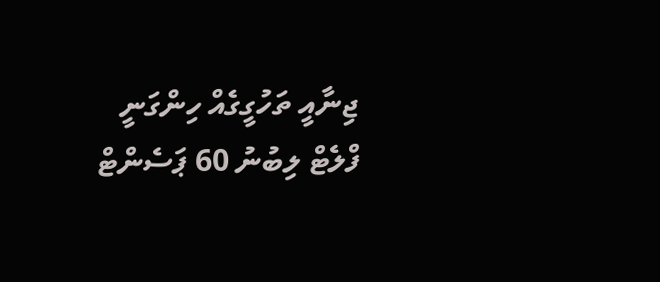ޖިނާއީ ތަހުގީގެއް ހިންގަނީ
ފްލެޓް ލިބުނު 60 ޕަސެންޓް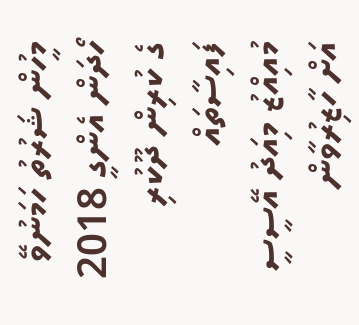މީހުން ޝަރުތު ހަމަނުވޭ
ހޯދަން އެންގީ 2018 ގެ ކުރިން ދޫކުރި ފައިސާތައް
މުއިއްޒު މިއަދު އޭސީސީ އަށް ހާޒިރުވާން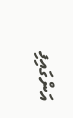އަންގައިފި